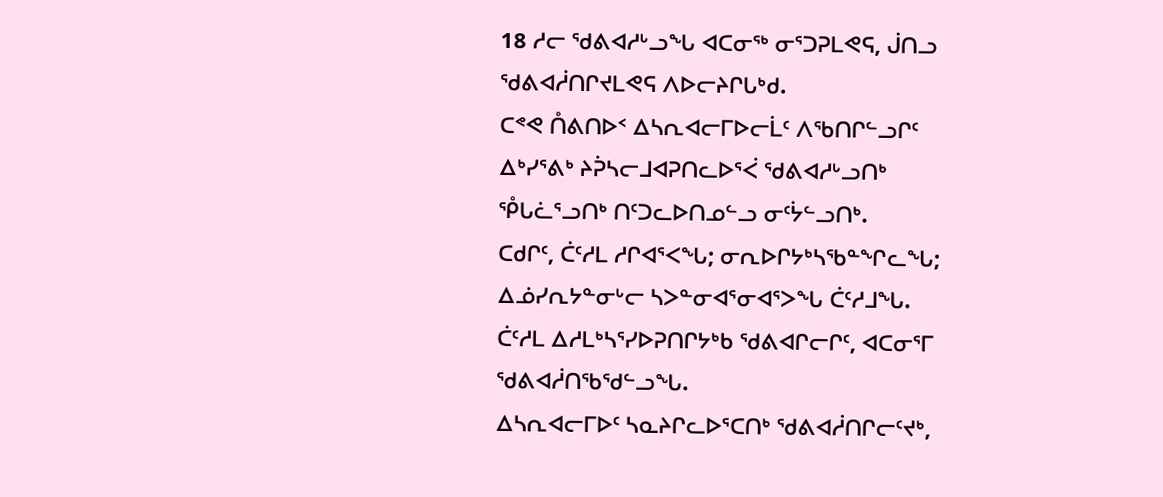18 ᓱᓕ ᖁᕕᐊᓱᒡᓗᖓ ᐊᑕᓂᖅ ᓂᕐᑐᕈᒪᕙᕋ, ᒎᑎᓗ ᖁᕕᐊᓲᑎᒋᔪᒪᕙᕋ ᐱᐅᓕᔨᒋᒐᒃᑯ.
ᑕᕝᕙ ᑍᕕᑎᐅᑉ ᐃᓴᕆᐊᓕᒥᐅᓕᒫᑦ ᐱᖃᑎᒋᓪᓗᒋᑦ ᐃᒃᓯᕐᕕᒃ ᔨᕉᓴᓕᒧᐊᕈᑎᓚᐅᕐᐹ ᖁᕕᐊᓱᒡᓗᑎᒃ ᕾᒐᓛᕐᓗᑎᒃ ᑎᑦᑐᓚᐅᑎᓄᓪᓗ ᓂᑦᔮᓪᓗᑎᒃ.
ᑕᑯᒋᑦ, ᑖᑦᓱᒪ ᓱᒋᐊᕐᐸᖓ; ᓂᕆᐅᒋᔭᒃᓴᖃᓐᖏᓚᖓ; ᐃᓅᓯᕆᔭᓐᓂᒡᓕ ᓴᐳᓐᓂᐊᕐᓂᐊᕐᐳᖓ ᑖᑦᓱᒧᖓ.
ᑖᑦᓱᒪ ᐃᓱᒪᒃᓴᕐᓯᐅᕈᑎᒋᔭᒃᑲ ᖁᕕᐊᒋᓕᒋᑦ, ᐊᑕᓂᕐᒥ ᖁᕕᐊᓲᑎᖃᖁᓪᓗᖓ.
ᐃᓴᕆᐊᓕᒥᐅᑦ ᓴᓇᔨᒋᓚᐅᕐᑕᑎᒃ ᖁᕕᐊᓲᑎᒋᓕᑦᔪᒃ,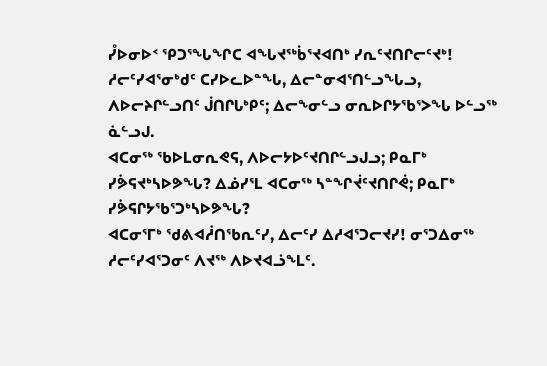ᓮᐅᓂᐅᑉ ᕿᑐᕐᖓᖏᑕ ᐊᖓᔪᖅᑳᕐᔪᐊᑎᒃ ᓯᕆᑦᔪᑎᒋᓕᑦᔪᒃ!
ᓱᓕᑦᓯᐊᕐᓂᒃᑯᑦ ᑕᓯᐅᓚᐅᓐᖓ, ᐃᓕᓐᓂᐊᕐᑎᓪᓗᖓᓗ, ᐱᐅᓕᔨᒋᓪᓗᑎᑦ ᒎᑎᒋᒐᒃᑭᑦ; ᐃᓕᖕᓂᓪᓗ ᓂᕆᐅᒋᔭᖃᕐᐳᖓ ᐅᓪᓗᖅ ᓈᓪᓗᒍ.
ᐊᑕᓂᖅ ᖃᐅᒪᓂᕆᕙᕋ, ᐱᐅᓕᔭᐅᑦᔪᑎᒋᓪᓗᒍᓗ; ᑭᓇᒥᒃ ᓯᕘᕋᔪᒃᓴᐅᕗᖓ? ᐃᓅᓯᕐᒪ ᐊᑕᓂᖅ ᓴᓐᖏᔫᑦᔪᑎᒋᕚ; ᑭᓇᒥᒃ ᓯᕘᕋᒋᔭᖃᕐᑐᒃᓴᐅᕗᖓ?
ᐊᑕᓂᕐᒥᒃ ᖁᕕᐊᓲᑎᖃᕆᑦᓯ, ᐃᓕᑦᓯ ᐃᓱᐊᕐᑐᓕᔪᓯ! ᓂᕐᑐᐃᓂᖅ ᓱᓕᑦᓯᐊᕐᑐᓂᑦ ᐱᔪᖅ ᐱᐅᔪᐊᓘᖕᒪᑦ.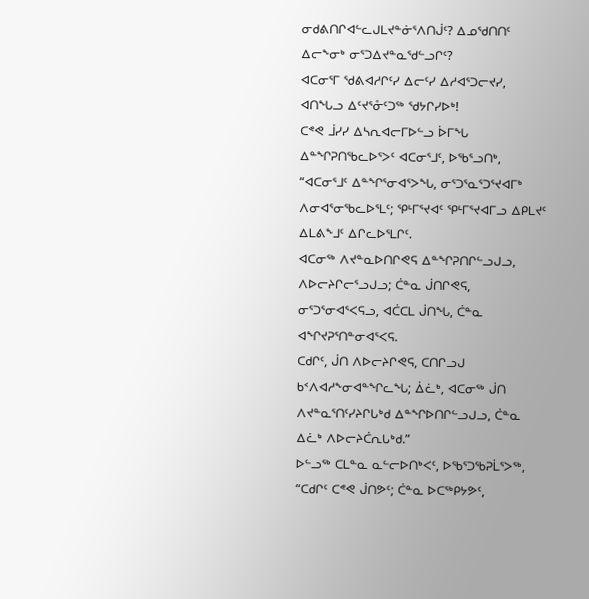ᓂᑯᕕᑎᒋᐊᓪᓚᒍᒪᔪᓐᓃᕐᐱᑎᒎᑦ? ᐃᓄᖁᑎᑎᑦ ᐃᓕᖕᓂᒃ ᓂᕐᑐᐃᔪᓐᓇᖁᓪᓗᒋᑦ?
ᐊᑕᓂᕐᒥ ᖁᕕᐊᓱᒋᑦᓯ ᐃᓕᑦᓯ ᐃᓱᐊᕐᑐᓕᔪᓯ, ᐊᑎᖓᓗ ᐃᑦᔪᕐᓁᑦᑐᖅ ᖁᔭᒋᓯᐅᒃ!
ᑕᕝᕙ ᒨᓯᓯ ᐃᓴᕆᐊᓕᒥᐅᓪᓗ ᐆᒥᖓ ᐃᓐᖏᕈᑎᖃᓚᐅᕐᐳᑦ ᐊᑕᓂᕐᒧᑦ, ᐅᖃᕐᓗᑎᒃ, “ᐊᑕᓂᕐᒧᑦ ᐃᓐᖏᕐᓂᐊᕐᐳᖓ, ᓂᕐᑐᕐᓇᕐᑐᕐᔪᐊᒥᒃ ᐱᓂᐊᕐᓂᖃᓚᐅᕐᒪᑦ; ᕿᒻᒥᕐᔪᐊᑦ ᕿᒻᒥᕐᔪᐊᒥᓗ ᐃᑭᒪᔪᑦ ᐃᒪᕕᖕᒧᑦ ᐃᒋᓚᐅᕐᒪᒋᑦ.
ᐊᑕᓂᖅ ᐱᔪᓐᓇᐅᑎᒋᕙᕋ ᐃᓐᖏᕈᑎᒋᓪᓗᒍᓗ, ᐱᐅᓕᔨᒋᓕᕐᓗᒍᓗ; ᑖᓐᓇ ᒎᑎᒋᕙᕋ, ᓂᕐᑐᕐᓂᐊᕐᐸᕋᓗ, ᐊᑖᑕᒪ ᒎᑎᖓ, ᑖᓐᓇ ᐊᖏᔪᕈᕐᑎᓐᓂᐊᕐᐸᕋ.
ᑕᑯᒋᑦ, ᒎᑎ ᐱᐅᓕᔨᒋᕙᕋ, ᑕᑎᒋᓗᒍ ᑲᑉᐱᐊᓱᖕᓂᐊᓐᖏᓚᖓ; ᐄᓛᒃ, ᐊᑕᓂᖅ ᒎᑎ ᐱᔪᓐᓇᕐᑎᑦᓯᔨᒋᒐᒃᑯ ᐃᓐᖏᐅᑎᒋᓪᓗᒍᓗ, ᑖᓐᓇ ᐃᓛᒃ ᐱᐅᓕᔨᑖᕆᒐᒃᑯ.”
ᐅᓪᓗᖅ ᑕᒪᓐᓇ ᓇᓪᓕᐅᑎᒃᐸᑦ, ᐅᖃᕐᑐᖃᕈᒫᕐᐳᖅ, “ᑕᑯᒋᑦ ᑕᕝᕙ ᒎᑎᕗᑦ; ᑖᓐᓇ ᐅᑕᖅᑭᔭᕗᑦ,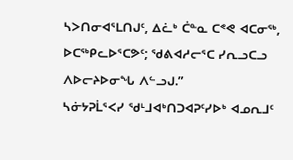ᓴᐳᑎᓂᐊᕐᒪᑎᒍᑦ, ᐃᓛᒃ ᑖᓐᓇ ᑕᕝᕙ ᐊᑕᓂᖅ, ᐅᑕᖅᑭᓚᐅᕐᑕᕗᑦ; ᖁᕕᐊᓱᓕᕐᑕ ᓯᕆᓗᑕᓗ ᐱᐅᓕᔨᐅᓂᖓ ᐱᓪᓗᒍ.”
ᓴᓃᔭᕈᒫᕐᐸᓯ ᖁᒻᒧᐊᒃᑎᑐᐊᕈᑦᓯᐅᒃ ᐊᓄᕆᒧᑦ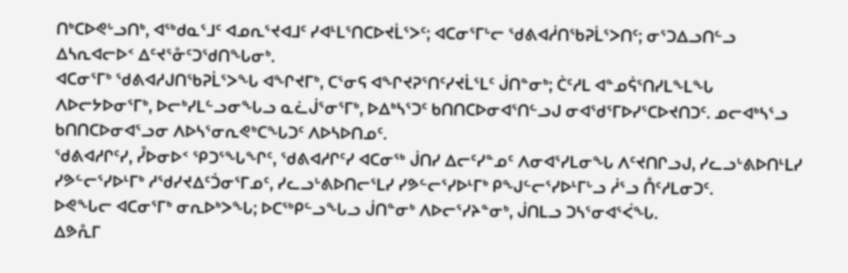ᑎᒃᑕᐅᕙᒡᓗᑎᒃ, ᐊᖅᑯᓇᕐᒧᑦ ᐊᓄᕆᕐᔪᐊᒧᑦ ᓯᐊᒻᒪᕐᑎᑕᐅᔪᒫᕐᐳᑦ; ᐊᑕᓂᕐᒥᒡᓕ ᖁᕕᐊᓲᑎᖃᕈᒫᕐᐳᑎᑦ; ᓂᕐᑐᐃᓗᑎᓪᓗ ᐃᓴᕆᐊᓕᐅᑉ ᐃᑦᔪᕐᓁᑦᑐᖁᑎᖓᓂᒃ.
ᐊᑕᓂᕐᒥᒃ ᖁᕕᐊᓱᒍᑎᖃᕈᒫᕐᐳᖓ ᐊᖏᔪᒥᒃ, ᑕᕐᓂᕋ ᐊᖏᔪᕈᕐᑎᑦᓯᔪᒫᕐᒪᑦ ᒎᑎᓐᓂᒃ; ᑖᑦᓱᒪ ᐊᓐᓄᕌᕐᑎᓯᒪᖕᒪᖓ ᐱᐅᓕᔭᐅᓂᕐᒥᒃ, ᐅᓕᒃᓯᒪᓪᓗᓂᖓᓗ ᓇᓛᒎᕐᓂᕐᒥᒃ, ᐅᐃᒃᓴᕐᑐᑦ ᑲᑎᑎᑕᐅᓂᐊᕐᑎᓪᓗᒍ ᓂᐊᖁᕐᒥᐅᓯᕐᑕᐅᔪᑎᑐᑦ. ᓄᓕᐊᒃᓴᕐᓗ ᑲᑎᑎᑕᐅᓂᐊᕐᓗᓂ ᐱᐅᓴᕐᓂᕆᕙᒃᑕᖓᑐᑦ ᐱᐅᓴᐅᑎᓄᑦ.
ᖁᕕᐊᓱᒋᑦᓯ, ᓮᐅᓂᐅᑉ ᕿᑐᕐᖓᖏᑦ, ᖁᕕᐊᓱᒋᑦᓯ ᐊᑕᓂᖅ ᒎᑎᓯ ᐃᓕᑦᓯᓐᓄᑦ ᐱᓂᐊᕐᓯᒪᓂᖓ ᐱᑦᔪᑎᒋᓗᒍ, ᓯᓚᓗᒡᕕᐅᑎᒻᒪᓯ ᓯᕗᓪᓕᕐᓯᐅᒻᒥᒃ ᓱᖁᓯᔪᐃᑦᑑᓂᕐᒥᓄᑦ, ᓯᓚᓗᒡᕕᐅᑎᓕᕐᒪᓯ ᓯᕗᓪᓕᕐᓯᐅᒻᒥᒃ ᑭᖑᓪᓕᕐᓯᐅᒻᒥᒡᓗ ᓲᕐᓗ ᑍᑦᓱᒪᓂᑐᑦ.
ᐅᕙᖓᓕ ᐊᑕᓂᕐᒥᒃ ᓂᕆᐅᒃᐳᖓ; ᐅᑕᖅᑭᓪᓗᖓᓗ ᒎᑎᓐᓂᒃ ᐱᐅᓕᕐᓯᔨᓐᓂᒃ, ᒎᑎᒪᓗ ᑐᓴᕐᓂᐊᕐᐹᖓ.
ᐃᕗᕅᒥ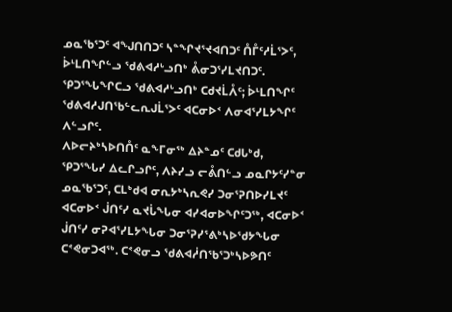ᓄᓇᖃᕐᑐᑦ ᐊᖑᑎᑎᑐᑦ ᓴᓐᖏᔪᕐᔪᐊᑎᑐᑦ ᑍᒤᑦᓱᒫᕐᐳᑦ, ᐆᒻᒪᑎᖏᓪᓗ ᖁᕕᐊᓱᒡᓗᑎᒃ ᕔᓂᑐᕐᓯᒪᔪᑎᑐᑦ. ᕿᑐᕐᖓᖏᑕᓗ ᖁᕕᐊᓱᒡᓗᑎᒃ ᑕᑯᔪᒫᐰᑦ; ᐆᒻᒪᑎᖏᑦ ᖁᕕᐊᓱᒍᑎᖃᓪᓚᕆᒍᒫᕐᐳᑦ ᐊᑕᓂᐅᑉ ᐱᓂᐊᕐᓯᒪᔭᖏᑦ ᐱᓪᓗᒋᑦ.
ᐱᐅᓕᔨᒃᓴᐅᑎᑍᑦ ᓇᖕᒥᓂᖅ ᐃᔨᓐᓄᑦ ᑕᑯᒐᒃᑯ,
ᕿᑐᕐᖓᓯ ᐃᓚᒋᓗᒋᑦ, ᐱᔨᓯᓗ ᓕᕔᑎᓪᓗ ᓄᓇᒋᔭᑦᓯᓐᓂ ᓄᓇᖃᕐᑐᑦ, ᑕᒪᒃᑯᐊ ᓂᕆᔭᒃᓴᕆᕙᓯ ᑐᓂᕐᕈᑎᐅᓯᒪᔪᑦ ᐊᑕᓂᐅᑉ ᒎᑎᑦᓯ ᓇᔪᒑᖓᓂ ᐊᓯᐊᓂᐅᖏᑦᑐᖅ, ᐊᑕᓂᐅᑉ ᒎᑎᑦᓯ ᓂᕈᐊᕐᓯᒪᔭᖓᓂ ᑐᓂᕐᕈᓯᕐᕕᒃᓴᐅᖁᔭᖓᓂ ᑕᕝᕙᓂᑐᐊᖅ. ᑕᕝᕙᓂᓗ ᖁᕕᐊᓲᑎᖃᕐᑐᒃᓴᐅᕗᑎᑦ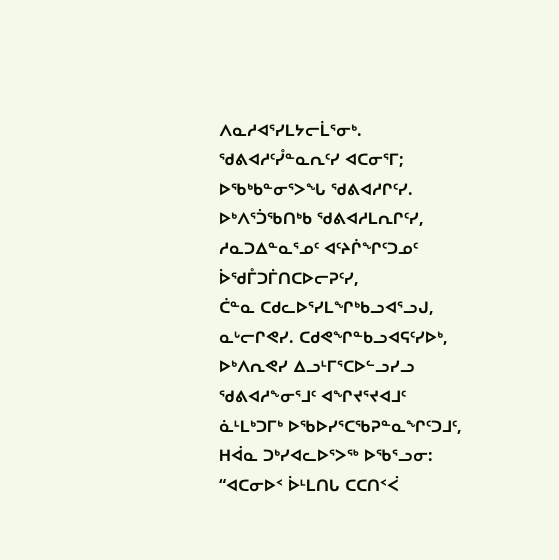ᐱᓇᓱᐊᕐᓯᒪᔭᓕᒫᕐᓂᒃ.
ᖁᕕᐊᓱᑦᓮᓐᓇᕆᑦᓯ ᐊᑕᓂᕐᒥ; ᐅᖃᒃᑲᓐᓂᕐᐳᖓ ᖁᕕᐊᓱᒋᑦᓯ.
ᐅᒃᐱᕐᑑᖃᑎᒃᑲ ᖁᕕᐊᓱᒪᕆᒋᑦᓯ, ᓱᓇᑐᐃᓐᓇᕐᓄᑦ ᐊᑦᔨᒌᖏᑦᑐᓄᑦ ᐆᖁᒤᑐᒦᑎᑕᐅᓕᕈᑦᓯ,
ᑖᓐᓇ ᑕᑯᓚᐅᕐᓯᒪᖏᒃᑲᓗᐊᕐᓗᒍ, ᓇᒡᓕᒋᕙᓯ. ᑕᑯᕙᖏᓐᑲᓗᐊᕋᑦᓯᐅᒃ, ᐅᒃᐱᕆᕙᓯ ᐃᓗᒻᒥᕐᑕᐅᓪᓗᓯᓗ ᖁᕕᐊᓱᖕᓂᕐᒧᑦ ᐊᖏᔪᕐᔪᐊᒧᑦ ᓈᒻᒪᒃᑐᒥᒃ ᐅᖃᐅᓯᕐᑕᖃᕈᓐᓇᖏᑦᑐᒧᑦ,
ᕼᐋᓇ ᑐᒃᓯᐊᓚᐅᕐᐳᖅ ᐅᖃᕐᓗᓂ: “ᐊᑕᓂᐅᑉ ᐆᒻᒪᑎᒐ ᑕᑕᑎᑉᐹ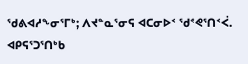ᖁᕕᐊᓱᖕᓂᕐᒥᒃ; ᐱᔪᓐᓇᕐᓂᕋ ᐊᑕᓂᐅᑉ ᖁᕝᕙᕐᑎᑉᐹ. ᐊᑭᕋᕐᑐᕐᑎᒃᑲ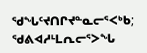ᖁᖓᑦᔪᑎᒋᔪᓐᓇᓕᕐᐸᒃᑲ; ᖁᕕᐊᓱᒻᒪᕆᓕᕐᐳᖓ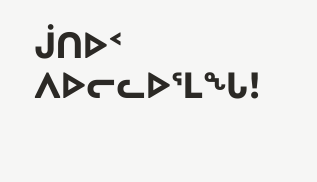ᒎᑎᐅᑉ ᐱᐅᓕᓚᐅᕐᒪᖓ!